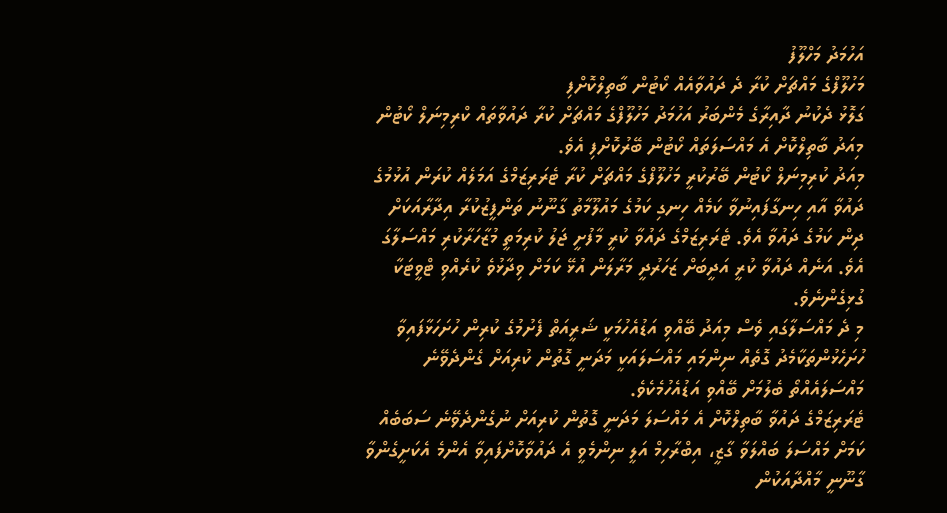އަހުމަދު މަހްލޫފު
މަހުލޫފްގެ މައްޗަށް ކުރާ ދެ ދައުވާއެއް ކޯޓުން ބާތިލްކޮށްފި
ގަލޮޅު ދެކުނު ދާއިރާގެ މެންބަރު އަހުމަދު މަހުލޫފްގެ މައްޗަށް ކުރާ ދައުވާތައް ކްރިމިނަލް ކޯޓުން މިއަދު ބާތިލްކޮށް އެ މައްސަލަތައް ކޯޓުން ބޭރުކޮށްފި އެވެ.
މިއަދު ކުރިމިނަލް ކޯޓުން ބޭރުކުރީ މަހުލޫފްގެ މައްޗަށް ކުރާ ޓެރަރިޒަމްގެ އަމަލެއް ކުރަން އުޅުމުގެ ދައުވާ އާއި ހިނގާފައިނުވާ ކަމެއް ހިނގި ކަމުގެ މައުލޫމާތު ގާނޫނު ތަންފީޒުކުރާ އިދާރާއަކަށް ދިން ކަމުގެ ދައުވާ އެވެ. ޓެރަރިޒަމްގެ ދައުވާ ކުރީ މާފުށީ ޖަލު ކުރިމަތީ މުޒާހަރާކުރި މައްސަލާގަ އެވެ. އަނެއް ދައުވާ ކުރީ އަދީބަށް ޒަހަރުދީ މަރާލަން އުޅޭ ކަމަށް ވިދާޅުވެ ކުރެއްވި ޓްވީޓަކާ ގުޅިގެންނެވެ.
މި ދެ މައްސަލާގައި ވެސް މިއަދު ބޭއްވި އަޑުއެހުމަކީ ޝަރީއަތް ފެށުމުގެ ކުރިން ހުށަހަޅާފައިވާ ހުށަހެޅުންތަކާމެދު ގޮތެއް ނިންމައި މައްސަލައަކީ މަދަނީ ގޮތުން ކުރިއަށް ގެންދެވޭނެ މައްސަލައެއްތޯ ބެލުމަށް ބޭއްވި އަޑުއެހުމެކެވެ.
ޓެރަރިޒަމްގެ ދައުވާ ބާތިލްކޮށް އެ މައްސަލަ މަދަނީ ގޮތުން ކުރިއަށް ނުގެންދެވޭނެ ސަބަބެއް ކަމަށް މައްސަލަ ބައްލަވާ ގާޒީ، އިބްރާހިމް އަލީ ނިންމެވީ އެ ދައުވާކޮށްފައިވާ އެންމެ އެކަށީގެންވާ ގާނޫނީ މާއްދާއަކުން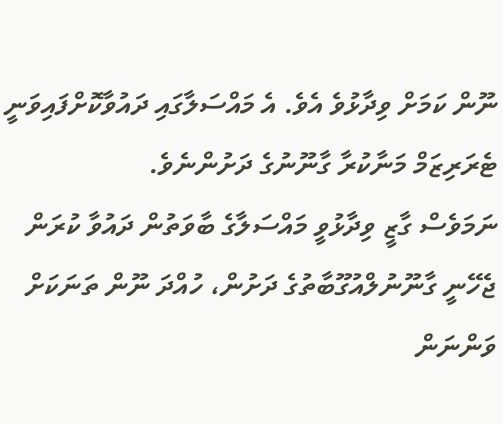ނޫން ކަމަށް ވިދާޅުވެ އެވެ. އެ މައްސަލާގައި ދައުވާކޮށްފައިވަނީ ޓެރަރިޒަމް މަނާކުރާ ގާނޫނުގެ ދަށުންނެވެ.
ނަމަވެސް ގާޒީ ވިދާޅުވީ މައްސަލާގެ ބާވަތުން ދައުވާ ކުރަން ޖެހޭނީ ގާނޫނުލްއުގޫބާތުގެ ދަށުން، ހުއްދަ ނޫން ތަނަކަށް ވަންނަން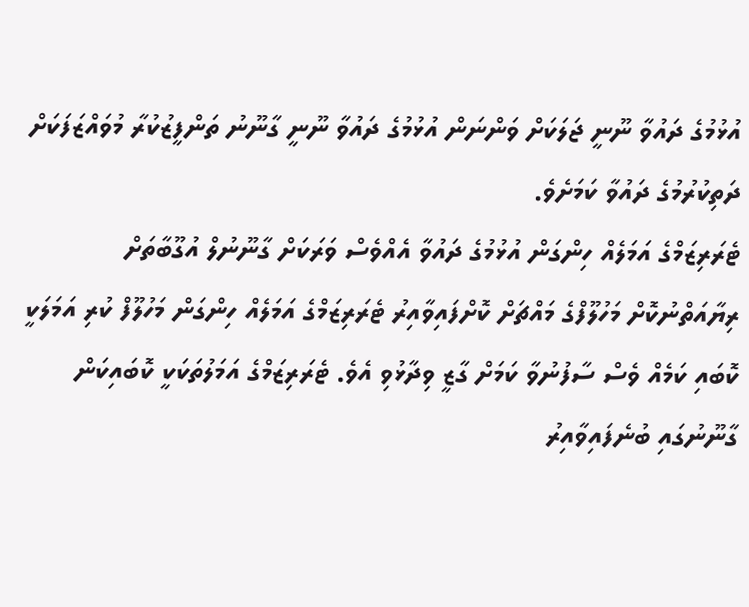އުޅުމުގެ ދައުވާ ނޫނީ ޖަލަކަށް ވަންނަން އުޅުމުގެ ދައުވާ ނޫނީ ގާނޫނު ތަންފީޒުކުރާ މުވައްޒަފަކަށް ދަތިކުރުމުގެ ދައުވާ ކަމަށެވެ.
ޓެރަރިޒަމްގެ އަމަލެއް ހިންގަން އުޅުމުގެ ދައުވާ އެއްވެސް ވަރަކަށް ގާނޫނުލް އުގޫބާތަށް ރިޔާއަތްނުކޮށް މަހުލޫފްގެ މައްޗަށް ކޮށްފައިވާއިރު ޓެރަރިޒަމްގެ އަމަލެއް ހިންގަން މަހުލޫފް ކުރި އަމަލަކީ ކޮބައި ކަމެއް ވެސް ސާފުނުވާ ކަމަށް ގާޒީ ވިދާޅުވި އެވެ. ޓެރަރިޒަމްގެ އަމަލުތަކަކީ ކޮބައިކަން ގާނޫނުގައި ބުނެފައިވާއިރު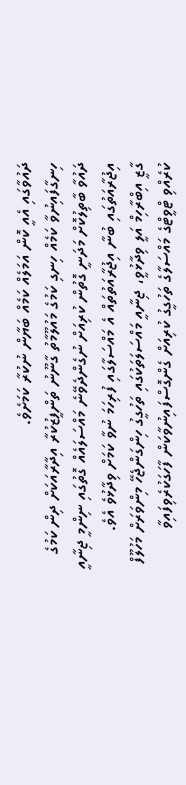ދައުވާގައި އެއީ ކޮން އަމަލެއް ކަމެއް ބަޔާން ނުކުރާ ކަމަށެވެ.
ހިނގާފައިނުވާ ކަމެއް ހިނގި ކަމުގެ މައުލޫމާތު ގާނޫނު ތަންފީޒުކުރާ އިދާރާއަކަށް ދިން ކަމުގެ ދައުވާ ބާތިލުކޮށް މަދަނީ ގޮތުން ކުރިއަށް ނުގެންދެވޭނެ މައްސަލައެއް ގޮތުގައި ނިންމީ ޖިނާއީ އިޖުރާއަތުގައި ބުނާ އިޖުރާއަތުތައް އެ މައްސަލާގައި ފުރިހަމަ ނުވާ ކަމަށް ވިދާޅުވެ އެވެ.
ގާޒީ އިބްރާހިމް އަލީ ވިދާޅުވީ، ޖިނާއީ މައްސަލަތަކުގައި ތަހުގީގު ހިންގަންޖެހޭ މިންވަރަށް މަހުލޫފް ކުރެއްވި ޓްވީޓްގެ މައްސަލާގެ ތަހުގީގު ކުރިއަށް ގެންގޮސްފައިނުވާކަން ފާހަގަކުރެވިފައިވާ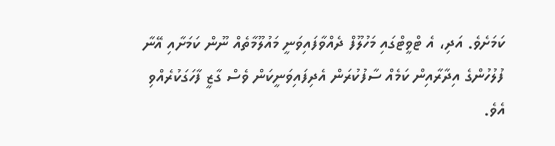ކަމަށެވެ. އަދި، އެ ޓްވީޓްގައި މަހުލޫފް ދެއްވާފައިވަނީ މައުލޫމާތެއް ނޫން ކަމަށާއި އޭނާ ފުލުހުންގެ އިދާރާއިން ކަމެއް ސާފުކުރަން އެދިފައިވަނީކަން ވެސް ގާޒީ ފާހަގަކުރެއްވި އެވެ.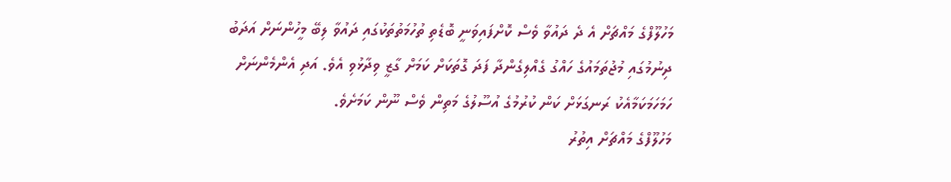މަހުލޫފްގެ މައްޗަށް އެ ދެ ދައުވާ ވެސް ކޮށްފައިވަނީ ބޮޑެތި ތުހުމަތުތަކުގައި ދައުވާ ލިބޭ މީހުންނަށް އަދަބު ދިނުމުގައި މުޖުތަމައުގެ ހައްގު ގެއްލިގެންދާ ފަދަ ގޮތަކަށް ކަމަށް ގާޒީ ވިދާޅުވި އެވެ. އަދި އެންމެންނަށް ހަމަހަމަކަމާއެކު ރަނގަޅަށް ކަން ކުރުމުގެ އުސޫލުގެ މަތިން ވެސް ނޫން ކަމަށެވެ.
މަހުލޫފްގެ މައްޗަށް އިތުރު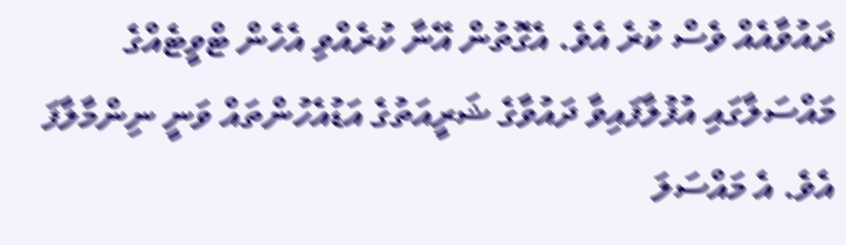ދައުވާއެއް ވެސް ކުރެ އެވެ. އެގޮތުން އޭނާ ކުރެއްވި އެހެން ޓްވީޓެއްގެ މައްސަލާގައި އުފުލާފައިވާ ދައުވާގެ ޝަރީއަތުގެ އަޑުއެހުންތައް ވަނީ ނިންމާލާފަ އެވެ. އެ މައްސަލަ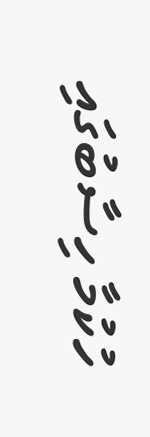ހުކުމާ ހިސާބުގައި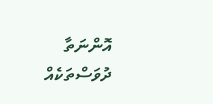އޮންނަތާ ދުވަސްތަކެއް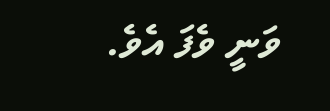ވަނީ ވެފަ އެވެ.